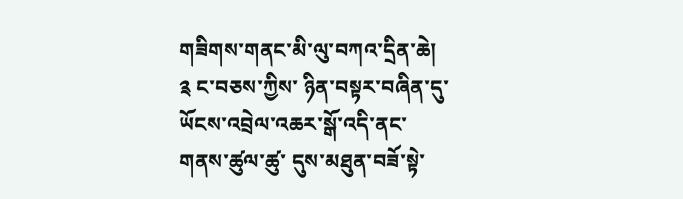གཟིགས་གནང་མི་ལུ་བཀའ་དྲིན་ཆེ།
༉ ང་བཅས་ཀྱིས་ ཉིན་བསྟར་བཞིན་དུ་
ཡོངས་འབྲེལ་འཆར་སྒོ་འདི་ནང་
གནས་ཚུལ་ཚུ་ དུས་མཐུན་བཟོ་སྟེ་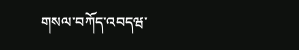གསལ་བཀོད་འབདཝ་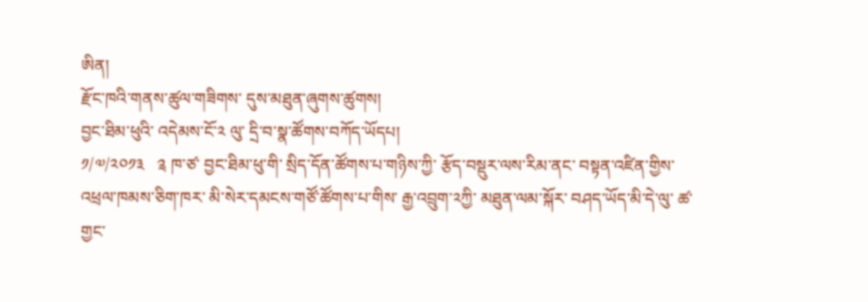ཨིན།
རྫོང་ཁའི་གནས་ཚུལ་གཟིགས་ དུས་མཐུན་ཞུགས་ཚུགས།
བྱང་ཐིམ་ཕུའི་ འདེམས་ངོ་༢ ལུ་ དྲི་བ་སྣ་ཚོགས་བཀོད་ཡོདཔ།
༡/༧/༢༠༡༣   ༉ ཁ་ཙ་ བྱང་ཐིམ་ཕུ་གི་ སྲིད་དོན་ཚོགས་པ་གཉིས་ཀྱི་ རྩོད་བསྡུར་ལས་རིམ་ནང་ བསྟན་འཛིན་གྱིས་ འཕྲལ་ཁམས་ཅིག་ཁར་ མི་སེར་དམངས་གཙོ་ཚོགས་པ་གིས་ རྒྱ་འབྲུག་༢ཀྱི་ མཐུན་ལམ་སྐོར་ བཤད་ཡོད་མི་དེ་ལུ་ ཚ་གྱང་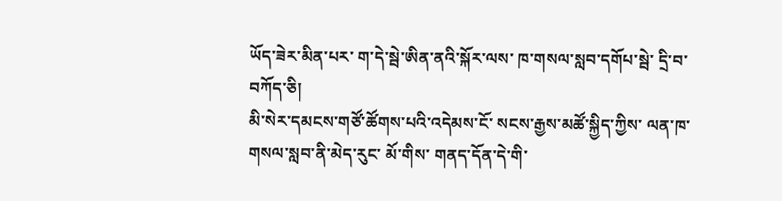ཡོད་ཟེར་མིན་པར་ ག་དེ་སྦེ་ཨིན་ནའི་སྐོར་ལས་ ཁ་གསལ་སླབ་དགོཔ་སྦེ་ དྲི་བ་བཀོད་ཅི།
མི་སེར་དམངས་གཙོ་ཚོགས་པའི་འདེམས་ངོ་ སངས་རྒྱས་མཚོ་སྐྱིད་ཀྱིས་ ལན་ཁ་གསལ་སླབ་ནི་མེད་རུང་ མོ་གིས་ གནད་དོན་དེ་གི་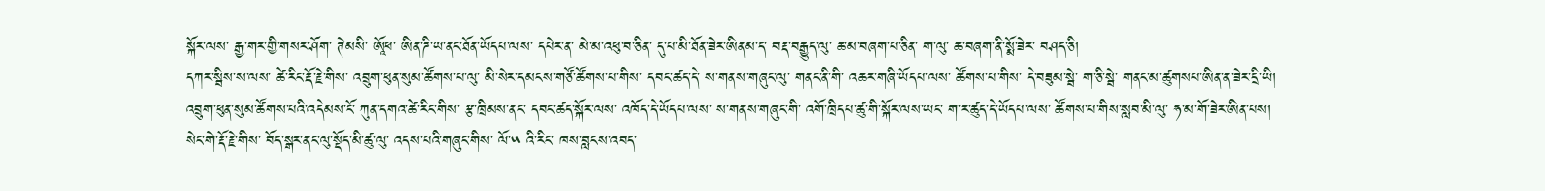སྐོར་ལས་ རྒྱ་གར་གྱི་གསར་ཤོག་ ཊེམསི་ ཨཱོཕ་ ཨིན་ཌི་ཡ་ནང་ཐོན་ཡོདཔ་ལས་ དཔེར་ན་ མེ་མ་འཕུ་བ་ཅིན་ དུ་པ་མི་ཐོན་ཟེར་ཨིནམ་ད་ བརྡ་བརྒྱུད་ལུ་ ཆ་མ་བཞག་པ་ཅིན་ ག་ལུ་ ཆ་བཞག་ནི་སྨོ་ཟེར་ བཤད་ཅི།
དཀར་སྦིས་ས་ལས་ ཚེ་རིང་རྡོ་རྗེ་གིས་ འབྲུག་ཕུན་སུམ་ཚོགས་པ་ལུ་ མི་སེར་དམངས་གཙོ་ཚོགས་པ་གིས་ དབང་ཚད་དེ་ ས་གནས་གཞུང་ལུ་ གནང་ནི་གི་ འཆར་གཞི་ཡོདཔ་ལས་ ཚོགས་པ་གིས་ དེ་བཟུམ་སྦེ་ ག་ཅི་སྦེ་ གནང་མ་ཚུགསཔ་ཨིན་ན་ཟེར་དྲི་ཡི།
འབྲུག་ཕུན་སུམ་ཚོགས་པའི་འདེམས་ངོ་ ཀུན་དགའ་ཚེ་རིང་གིས་ རྩ་ཁྲིམས་ནང་ དབང་ཚད་སྐོར་ལས་ འཁོད་དེ་ཡོདཔ་ལས་ ས་གནས་གཞུང་གི་ འགོ་ཁྲིདཔ་ཚུ་གི་སྐོར་ལས་ཡང་ ག་ར་ཚུད་དེ་ཡོདཔ་ལས་ ཚོགས་པ་གིས་སླབ་མི་ལུ་ ཧ་མ་གོ་ཟེར་ཨིན་པས།
སེང་གེ་རྡོ་རྗེ་གིས་ བོད་སྒར་ནང་ལུ་སྡོད་མི་ཚུ་ལུ་ འདས་པའི་གཞུང་གིས་ ལོ་༥ འི་རིང་ ཁས་བླངས་འབད་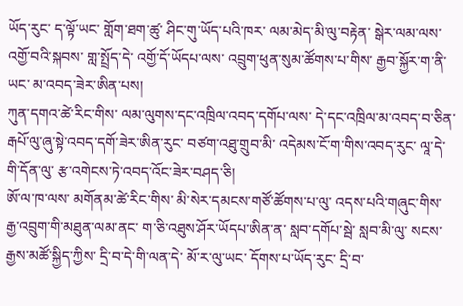ཡོད་རུང་ ད་ལྟོ་ཡང་ གློག་ཐག་ཚུ་ ཤིང་གུ་ཡོད་པའི་ཁར་ ལམ་མེད་མི་ལུ་བརྟེན་ སྒེར་ལམ་ལས་འགྱོ་བའི་སྐབས་ གླ་སྤྲོད་དེ་ འགྱོ་དོ་ཡོདཔ་ལས་ འབྲུག་ཕུན་སུམ་ཚོགས་པ་གིས་ རྒྱབ་སྐྱོར་ག་ནི་ཡང་ མ་འབད་ཟེར་ཨིན་པས།
ཀུན་དགའ་ཚེ་རིང་གིས་ ལམ་ལུགས་དང་འཁྲིལ་འབད་དགོཔ་ལས་ དེ་དང་འཁྲིལ་མ་འབད་བ་ཅིན་ རྒཔོ་ལུ་ཞུ་སྟེ་འབད་དགོ་ཟེར་ཨིན་རུང་ བཙག་འཐུ་གྲུབ་མི་ འདེམས་ངོ་ག་གིས་འབད་རུང་ ལཱ་དེ་གི་དོན་ལུ་ རྩ་འགེངས་ཏེ་འབད་འོང་ཟེར་བཤད་ཅི།
ཨོ་ལ་ཁ་ལས་ མགོནམ་ཚེ་རིང་གིས་ མི་སེར་དམངས་གཙོ་ཚོགས་པ་ལུ་ འདས་པའི་གཞུང་གིས་ རྒྱ་འབྲུག་གི་མཐུན་ལམ་ནང་ ག་ཅི་འཐུས་ཤོར་ཡོདཔ་ཨིན་ན་ སླབ་དགོཔ་སྦེ་ སླབ་མི་ལུ་ སངས་རྒྱས་མཚོ་སྐྱིད་ཀྱིས་ དྲི་བ་དེ་གི་ལན་དེ་ མོ་ར་ལུ་ཡང་ དོགས་པ་ཡོད་རུང་ དྲི་བ་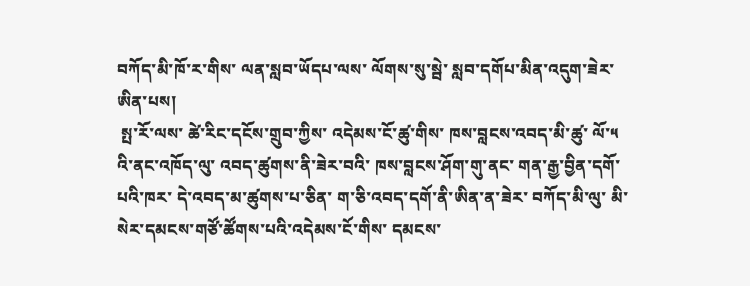བཀོད་མི་ཁོ་ར་གིས་ ལན་སླབ་ཡོདཔ་ལས་ ལོགས་སུ་སྦེ་ སླབ་དགོཔ་མིན་འདུག་ཟེར་ཨིན་པས།
 སྤ་རོ་ལས་ ཚེ་རིང་དངོས་གྲུབ་ཀྱིས་ འདེམས་ངོ་ཚུ་གིས་ ཁས་བླངས་འབད་མི་ཚུ་ ལོ་༥ འི་ནང་འཁོད་ལུ་ འབད་ཚུགས་ནི་ཟེར་བའི་ ཁས་བླངས་ཤོག་གུ་ནང་ གན་རྒྱ་བྱིན་དགོ་པའི་ཁར་ དེ་འབད་མ་ཚུགས་པ་ཅིན་ ག་ཅི་འབད་དགོ་ནི་ཨིན་ན་ཟེར་ བཀོད་མི་ལུ་ མི་སེར་དམངས་གཙོ་ཚོགས་པའི་འདེམས་ངོ་གིས་ དམངས་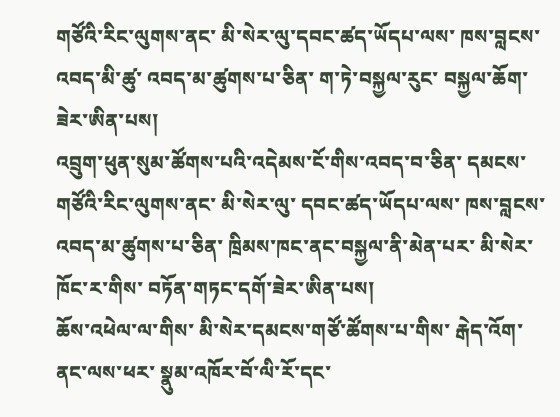གཙོའི་རིང་ལུགས་ནང་ མི་སེར་ལུ་དབང་ཚད་ཡོདཔ་ལས་ ཁས་བླངས་འབད་མི་ཚུ་ འབད་མ་ཚུགས་པ་ཅིན་ ག་ཏེ་བསྐྱལ་རུང་ བསྐྱལ་ཆོག་ཟེར་ཨིན་པས།
འབྲུག་ཕུན་སུམ་ཚོགས་པའི་འདེམས་ངོ་གིས་འབད་བ་ཅིན་ དམངས་གཙོའི་རིང་ལུགས་ནང་ མི་སེར་ལུ་ དབང་ཚད་ཡོདཔ་ལས་ ཁས་བླངས་འབད་མ་ཚུགས་པ་ཅིན་ ཁྲིམས་ཁང་ནང་བསྐྱལ་ནི་མེན་པར་ མི་སེར་ཁོང་ར་གིས་ བཏོན་གཏང་དགོ་ཟེར་ཨིན་པས།
ཆོས་འཕེལ་ལ་གིས་ མི་སེར་དམངས་གཙོ་ཚོགས་པ་གིས་ རྒེད་འོག་ནང་ལས་ཕར་ སྣུམ་འཁོར་བོ་ལི་རོ་དང་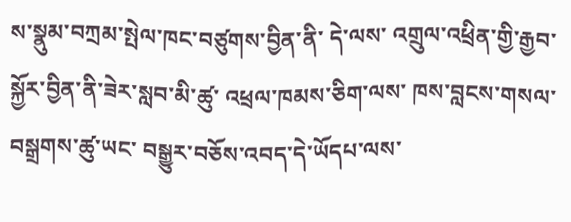ས་སྣུམ་བཀྲམ་སྤེལ་ཁང་བཙུགས་བྱིན་ནི་ དེ་ལས་ འགྲུལ་འཕྲིན་གྱི་རྒྱབ་སྐྱོར་བྱིན་ནི་ཟེར་སླབ་མི་ཚུ་ འཕྲལ་ཁམས་ཅིག་ལས་ ཁས་བླངས་གསལ་བསྒྲགས་ཚུ་ཡང་ བསྒྱུར་བཅོས་འབད་དེ་ཡོདཔ་ལས་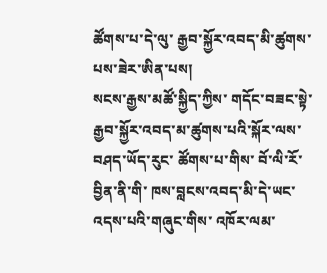ཚོགས་པ་དེ་ལུ་ རྒྱབ་སྐྱོར་འབད་མི་ཚུགས་པས་ཟེར་ཨིན་པས།
སངས་རྒྱས་མཚོ་སྐྱིད་ཀྱིས་ གདོང་བཟང་སྟེ་ རྒྱབ་སྐྱོར་འབད་མ་ཚུགས་པའི་སྐོར་ལས་ བཤད་ཡོད་རུང་ ཚོགས་པ་གིས་ བོ་ལི་རོ་བྱིན་ནི་གི་ ཁས་བླངས་འབད་མི་དེ་ཡང་ འདས་པའི་གཞུང་གིས་ འཁོར་ལམ་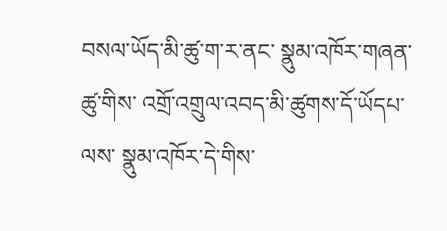བསལ་ཡོད་མི་ཚུ་ག་ར་ནང་ སྣུམ་འཁོར་གཞན་ཚུ་གིས་ འགྲོ་འགྲུལ་འབད་མི་ཚུགས་དོ་ཡོདཔ་ལས་ སྣུམ་འཁོར་དེ་གིས་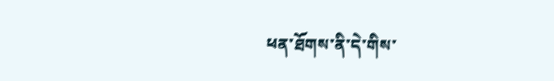ཕན་ཐོགས་ནི་དེ་གིས་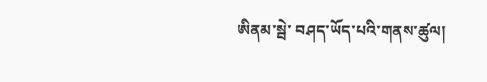ཨིནམ་སྦེ་ བཤད་ཡོད་པའི་གནས་ཚུལ།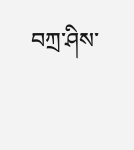བཀྲ་ཤིས་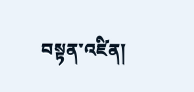བསྟན་འཛིན།